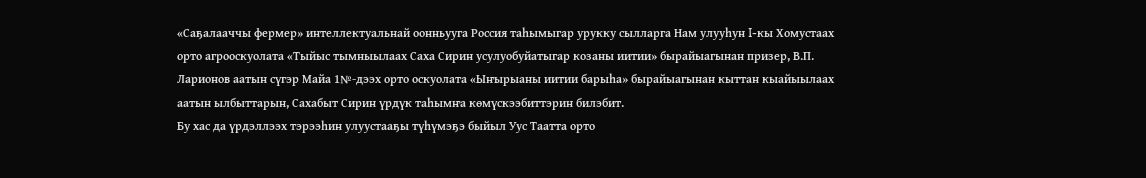«Саҕалааччы фермер» интеллектуальнай оонньууга Россия таһымыгар урукку сылларга Нам улууһун I-кы Хомустаах орто агрооскуолата «Тыйыс тымныылаах Саха Сирин усулуобуйатыгар козаны иитии» бырайыагынан призер, В.П. Ларионов аатын сүгэр Майа 1№-дээх орто оскуолата «Ыҥырыаны иитии барыһа» бырайыагынан кыттан кыайыылаах аатын ылбыттарын, Сахабыт Сирин үрдүк таһымҥа көмүскээбиттэрин билэбит.
Бу хас да үрдэллээх тэрээһин улуустааҕы түһүмэҕэ быйыл Уус Таатта орто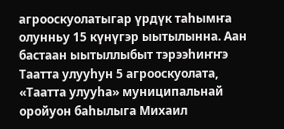агрооскуолатыгар үрдүк таһымҥа олунньу 15 күнүгэр ыытылынна. Аан бастаан ыытыллыбыт тэрээһиҥҥэ Таатта улууһун 5 агрооскуолата, «Таатта улууһа» муниципальнай оройуон баһылыга Михаил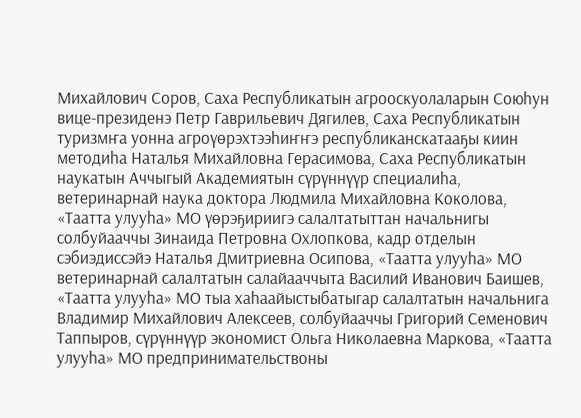Михайлович Соров, Саха Республикатын агрооскуолаларын Союһун вице-президенэ Петр Гаврильевич Дягилев, Саха Республикатын туризмҥа уонна агроүөрэхтээһиҥҥэ республиканскатааҕы киин методиһа Наталья Михайловна Герасимова, Саха Республикатын наукатын Аччыгый Академиятын сүрүннүүр специалиһа, ветеринарнай наука доктора Людмила Михайловна Коколова, «Таатта улууһа» МО үөрэҕириигэ салалтатыттан начальнигы солбуйааччы Зинаида Петровна Охлопкова, кадр отделын сэбиэдиссэйэ Наталья Дмитриевна Осипова, «Таатта улууһа» МО ветеринарнай салалтатын салайааччыта Василий Иванович Баишев, «Таатта улууһа» МО тыа хаһаайыстыбатыгар салалтатын начальнига Владимир Михайлович Алексеев, солбуйааччы Григорий Семенович Таппыров, сүрүннүүр экономист Ольга Николаевна Маркова, «Таатта улууһа» МО предпринимательствоны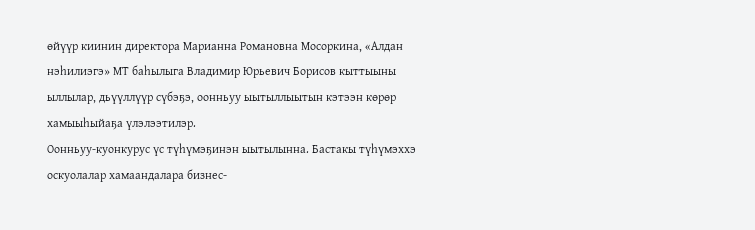өйүүр киинин директора Марианна Романовна Мосоркина, «Алдан нэһилиэгэ» МТ баһылыга Владимир Юрьевич Борисов кыттыыны ыллылар, дьүүллүүр сүбэҕэ, оонньуу ыытыллыытын кэтээн көрөр хамыыһыйаҕа үлэлээтилэр.
Оонньуу-куонкурус үс түһүмэҕинэн ыытылынна. Бастакы түһүмэххэ оскуолалар хамаандалара бизнес-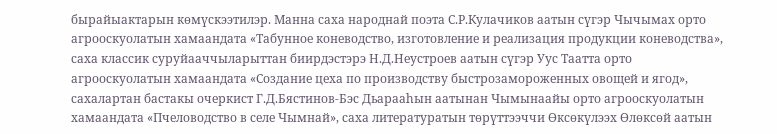бырайыактарын көмүскээтилэр. Манна саха народнай поэта С.Р.Кулачиков аатын сүгэр Чычымах орто агрооскуолатын хамаандата «Табунное коневодство, изготовление и реализация продукции коневодства», саха классик суруйааччыларыттан биирдэстэрэ Н.Д.Неустроев аатын сүгэр Уус Таатта орто агрооскуолатын хамаандата «Создание цеха по производству быстрозамороженных овощей и ягод», сахалартан бастакы очеркист Г.Д.Бястинов-Бэс Дьарааһын аатынан Чымынаайы орто агрооскуолатын хамаандата «Пчеловодство в селе Чымнай», саха литературатын төрүттээччи Өксөкүлээх Өлөксөй аатын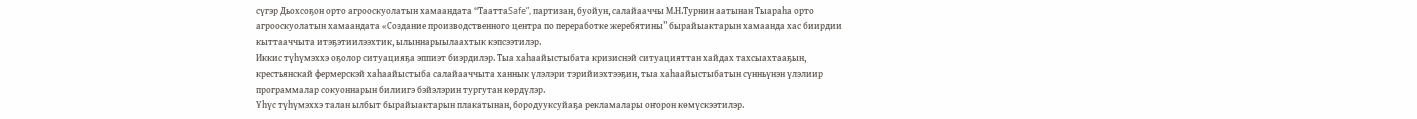сүгэр Дьохсоҕон орто агрооскуолатын хамаандата “ТааттаSafe”, партизан, буойун, салайааччы М.Н.Турнин аатынан Тыараһа орто агрооскуолатын хамаандата «Создание производственного центра по переработке жеребятины” бырайыактарын хамаанда хас биирдии кыттааччыта итэҕэтиилээхтик, ылыннарыылаахтык кэпсээтилэр.
Иккис түһүмэххэ оҕолор ситуацияҕа эппиэт биэрдилэр. Тыа хаһаайыстыбата кризиснэй ситуацияттан хайдах тахсыахтааҕын, крестьянскай фермерскэй хаһаайыстыба салайааччыта ханнык үлэлэри тэрийиэхтээҕин, тыа хаһаайыстыбатын сүнньүнэн үлэлиир программалар сокуоннарын билиигэ бэйэлэрин тургутан көрдүлэр.
Үһүс түһүмэххэ талан ылбыт бырайыактарын плакатынан, бородууксуйаҕа рекламалары оҥорон көмүскээтилэр.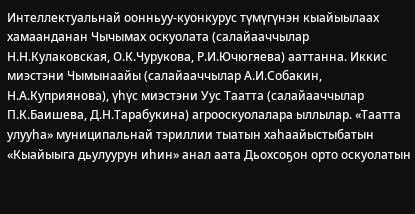Интеллектуальнай оонньуу-куонкурус түмүгүнэн кыайыылаах хамаанданан Чычымах оскуолата (салайааччылар Н.Н.Кулаковская, О.К.Чурукова, Р.И.Ючюгяева) ааттанна. Иккис миэстэни Чымынаайы (салайааччылар А.И.Собакин, Н.А.Куприянова), үһүс миэстэни Уус Таатта (салайааччылар П.К.Баишева, Д.Н.Тарабукина) агрооскуолалара ыллылар. «Таатта улууһа» муниципальнай тэриллии тыатын хаһаайыстыбатын «Кыайыыга дьулуурун иһин» анал аата Дьохсоҕон орто оскуолатын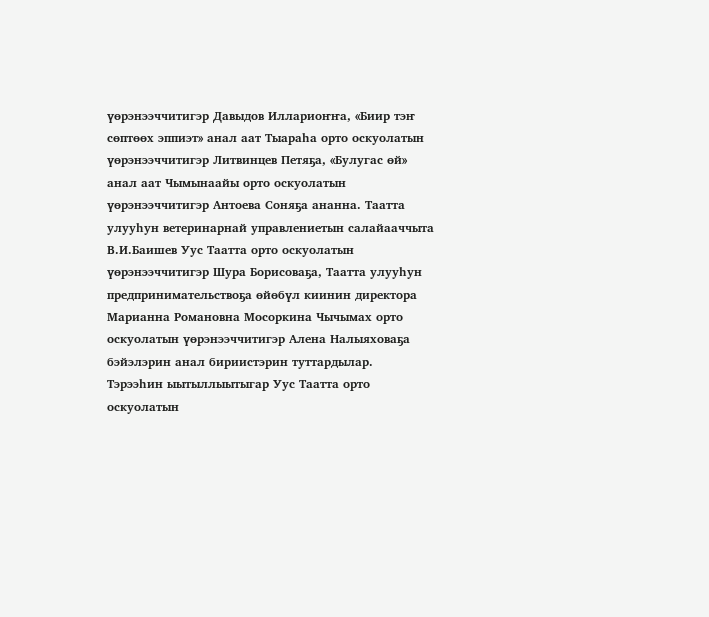үөрэнээччитигэр Давыдов Иллариоҥҥа, «Биир тэҥ сөптөөх эппиэт» анал аат Тыараһа орто оскуолатын үөрэнээччитигэр Литвинцев Петяҕа, «Булугас өй» анал аат Чымынаайы орто оскуолатын үөрэнээччитигэр Антоева Соняҕа ананна. Таатта улууһун ветеринарнай управлениетын салайааччыта В.И.Баишев Уус Таатта орто оскуолатын үөрэнээччитигэр Шура Борисоваҕа, Таатта улууһун предпринимательствоҕа өйөбүл киинин директора Марианна Романовна Мосоркина Чычымах орто оскуолатын үөрэнээччитигэр Алена Налыяховаҕа бэйэлэрин анал бириистэрин туттардылар.
Тэрээһин ыытыллыытыгар Уус Таатта орто оскуолатын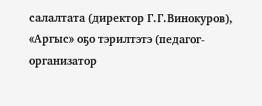салалтата (директор Г.Г.Винокуров), «Аргыс» оҕо тэрилтэтэ (педагог-организатор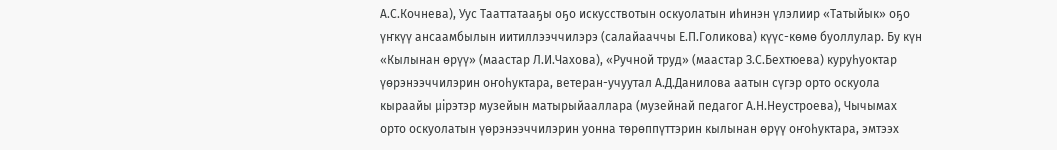А.С.Кочнева), Уус Тааттатааҕы оҕо искусствотын оскуолатын иһинэн үлэлиир «Татыйык» оҕо үҥкүү ансаамбылын иитиллээччилэрэ (салайааччы Е.П.Голикова) күүс-көмө буоллулар. Бу күн «Кылынан өрүү» (маастар Л.И.Чахова), «Ручной труд» (маастар З.С.Бехтюева) куруһуоктар үөрэнээччилэрин оҥоһуктара, ветеран-учуутал А.Д.Данилова аатын сүгэр орто оскуола кыраайы µірэтэр музейын матырыйааллара (музейнай педагог А.Н.Неустроева), Чычымах орто оскуолатын үөрэнээччилэрин уонна төрөппүттэрин кылынан өрүү оҥоһуктара, эмтээх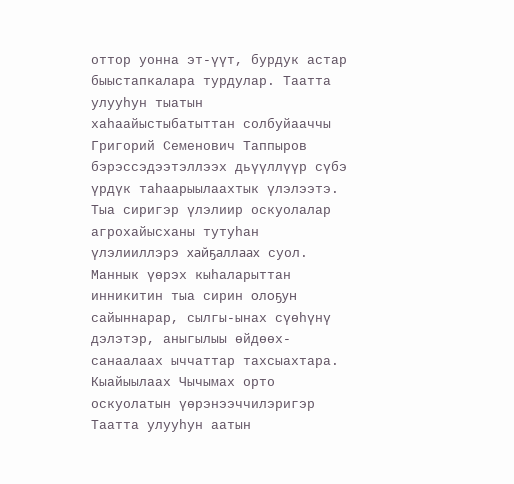оттор уонна эт-үүт, бурдук астар быыстапкалара турдулар. Таатта улууһун тыатын хаһаайыстыбатыттан солбуйааччы Григорий Семенович Таппыров бэрэссэдээтэллээх дьүүллүүр сүбэ үрдүк таһаарыылаахтык үлэлээтэ.
Тыа сиригэр үлэлиир оскуолалар агрохайысханы тутуһан үлэлииллэрэ хайҕаллаах суол. Маннык үөрэх кыһаларыттан инникитин тыа сирин олоҕун сайыннарар, сылгы-ынах сүөһүнү дэлэтэр, аныгылыы өйдөөх-санаалаах ыччаттар тахсыахтара.
Кыайыылаах Чычымах орто оскуолатын үөрэнээччилэригэр Таатта улууһун аатын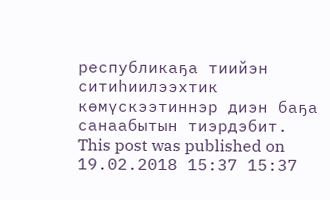республикаҕа тиийэн ситиһиилээхтик көмүскээтиннэр диэн баҕа санаабытын тиэрдэбит.
This post was published on 19.02.2018 15:37 15:37